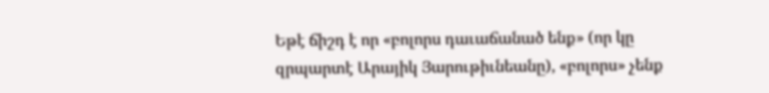Եթէ ճիշդ է որ «բոլորս դաւաճանած ենք» (որ կը զրպարտէ Արայիկ Յարութիւնեանը), «բոլորս» չենք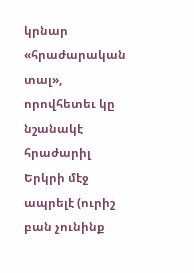կրնար «հրաժարական տալ», որովհետեւ կը նշանակէ հրաժարիլ Երկրի մէջ ապրելէ (ուրիշ բան չունինք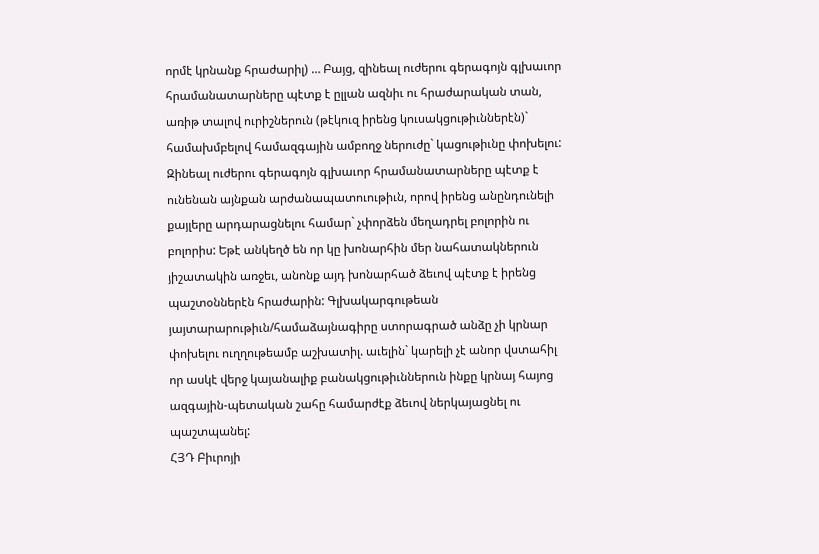որմէ կրնանք հրաժարիլ) … Բայց, զինեալ ուժերու գերագոյն գլխաւոր հրամանատարները պէտք է ըլլան ազնիւ ու հրաժարական տան, առիթ տալով ուրիշներուն (թէկուզ իրենց կուսակցութիւններէն)` համախմբելով համազգային ամբողջ ներուժը` կացութիւնը փոխելու:
Զինեալ ուժերու գերագոյն գլխաւոր հրամանատարները պէտք է ունենան այնքան արժանապատուութիւն, որով իրենց անընդունելի քայլերը արդարացնելու համար` չփորձեն մեղադրել բոլորին ու բոլորիս: Եթէ անկեղծ են որ կը խոնարհին մեր նահատակներուն յիշատակին առջեւ, անոնք այդ խոնարհած ձեւով պէտք է իրենց պաշտօններէն հրաժարին: Գլխակարգութեան յայտարարութիւն/համաձայնագիրը ստորագրած անձը չի կրնար փոխելու ուղղութեամբ աշխատիլ. աւելին` կարելի չէ անոր վստահիլ որ ասկէ վերջ կայանալիք բանակցութիւններուն ինքը կրնայ հայոց ազգային-պետական շահը համարժէք ձեւով ներկայացնել ու պաշտպանել:
ՀՅԴ Բիւրոյի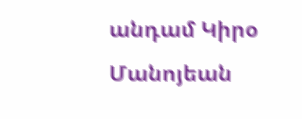անդամ Կիրօ Մանոյեան